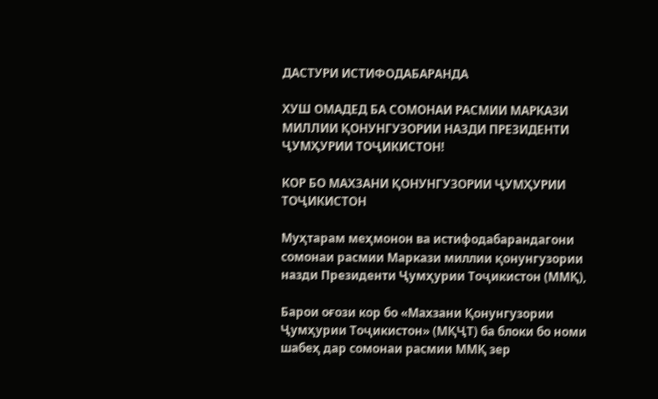ДАСТУРИ ИСТИФОДАБАРАНДА

ХУШ ОМАДЕД БА CОМОНАИ РАСМИИ МАРКАЗИ МИЛЛИИ ҚОНУНГУЗОРИИ НАЗДИ ПРЕЗИДЕНТИ ҶУМҲУРИИ ТОҶИКИСТОН!

КОР БО МАХЗАНИ ҚОНУНГУЗОРИИ ҶУМҲУРИИ ТОҶИКИСТОН

Муҳтарам меҳмонон ва истифодабарандагони сомонаи расмии Маркази миллии қонунгузории назди Президенти Ҷумҳурии Тоҷикистон (ММҚ),

Барои оғози кор бо «Махзани Қонунгузории Ҷумҳурии Тоҷикистон» (МҚҶТ) ба блоки бо номи шабеҳ дар сомонаи расмии ММҚ зер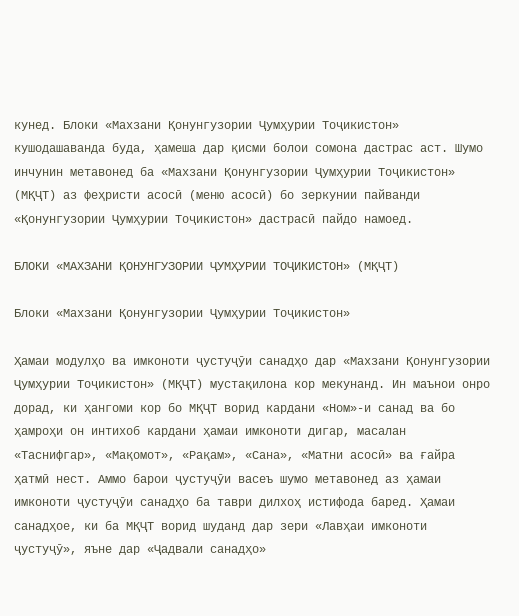кунед. Блоки «Махзани Қонунгузории Ҷумҳурии Тоҷикистон» кушодашаванда буда, ҳамеша дар қисми болои сомона дастрас аст. Шумо инчунин метавонед ба «Махзани Қонунгузории Ҷумҳурии Тоҷикистон» (МҚҶТ) аз феҳристи асосӣ (меню асосӣ) бо зеркунии пайванди «Қонунгузории Ҷумҳурии Тоҷикистон» дастрасӣ пайдо намоед.

БЛОКИ «МАХЗАНИ ҚОНУНГУЗОРИИ ҶУМҲУРИИ ТОҶИКИСТОН» (МҚҶТ)

Блоки «Махзани Қонунгузории Ҷумҳурии Тоҷикистон»

Ҳамаи модулҳо ва имконоти ҷустуҷӯи санадҳо дар «Махзани Қонунгузории Ҷумҳурии Тоҷикистон» (МҚҶТ) мустақилона кор мекунанд. Ин маънои онро дорад, ки ҳангоми кор бо МҚҶТ ворид кардани «Ном»-и санад ва бо ҳамроҳи он интихоб кардани ҳамаи имконоти дигар, масалан «Таснифгар», «Мақомот», «Рақам», «Сана», «Матни асосӣ» ва ғайра ҳатмӣ нест. Аммо барои ҷустуҷӯи васеъ шумо метавонед аз ҳамаи имконоти ҷустуҷӯи санадҳо ба таври дилхоҳ истифода баред. Ҳамаи санадҳое, ки ба МҚҶТ ворид шуданд дар зери «Лавҳаи имконоти ҷустуҷӯ», яъне дар «Ҷадвали санадҳо»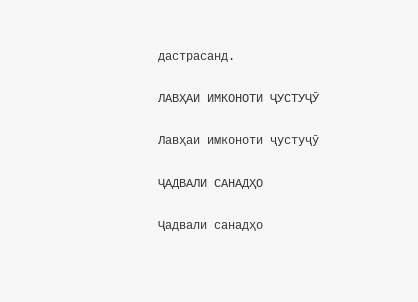дастрасанд.

ЛАВҲАИ ИМКОНОТИ ҶУСТУҶӮ

Лавҳаи имконоти ҷустуҷӯ

ҶАДВАЛИ САНАДҲО

Ҷадвали санадҳо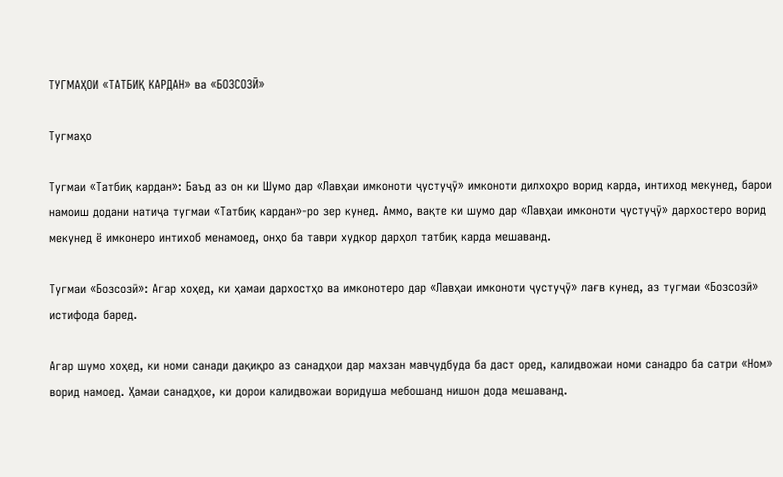ТУГМАҲОИ «ТАТБИҚ КАРДАН» ва «БОЗСОЗӢ»

Тугмаҳо

Тугмаи «Татбиқ кардан»: Баъд аз он ки Шумо дар «Лавҳаи имконоти ҷустуҷӯ» имконоти дилхоҳро ворид карда, интиход мекунед, барои намоиш додани натиҷа тугмаи «Татбиқ кардан»-ро зер кунед. Аммо, вақте ки шумо дар «Лавҳаи имконоти ҷустуҷӯ» дархостеро ворид мекунед ё имконеро интихоб менамоед, онҳо ба таври худкор дарҳол татбиқ карда мешаванд.

Тугмаи «Бозсозӣ»: Агар хоҳед, ки ҳамаи дархостҳо ва имконотеро дар «Лавҳаи имконоти ҷустуҷӯ» лағв кунед, аз тугмаи «Бозсозӣ» истифода баред.

Агар шумо хоҳед, ки номи санади дақиқро аз санадҳои дар махзан мавҷудбуда ба даст оред, калидвожаи номи санадро ба сатри «Ном» ворид намоед. Ҳамаи санадҳое, ки дорои калидвожаи воридуша мебошанд нишон дода мешаванд.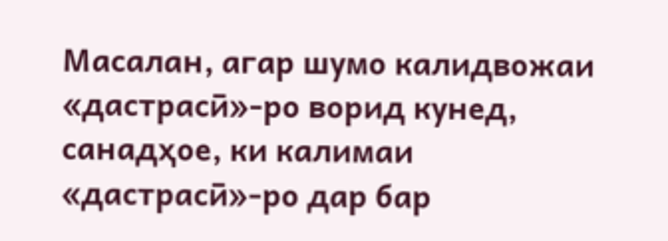Масалан, агар шумо калидвожаи «дастрасӣ»-ро ворид кунед, санадҳое, ки калимаи «дастрасӣ»-ро дар бар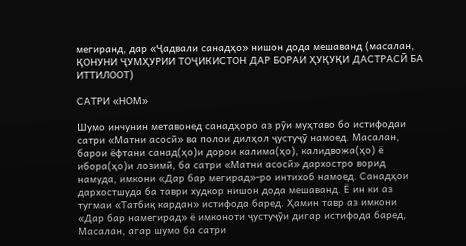мегиранд, дар «Ҷадвали санадҳо» нишон дода мешаванд (масалан, ҚОНУНИ ҶУМҲУРИИ ТОҶИКИСТОН ДАР БОРАИ ҲУҚУҚИ ДАСТРАСӢ БА ИТТИЛООТ)

САТРИ «НОМ»

Шумо инчунин метавонед санадҳоро аз рӯи муҳтаво бо истифодаи сатри «Матни асосӣ» ва полои дилҳол ҷустуҷӯ намоед. Масалан, барои ёфтани санад(ҳо)и дорои калима(ҳо), калидвожа(ҳо) ё ибора(ҳо)и лозимӣ, ба сатри «Матни асосӣ» дархостро ворид намуда, имкони «Дар бар мегирад»-ро интихоб намоед. Санадҳои дархостшуда ба таври худкор нишон дода мешаванд. Ё ин ки аз тугмаи «Татбиқ кардан» истифода баред. Ҳамин тавр аз имкони «Дар бар намегирад» ё имконоти ҷустуҷӯи дигар истифода баред, Масалан, агар шумо ба сатри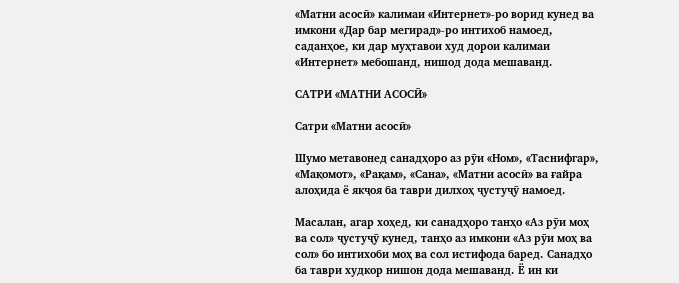«Матни асосӣ» калимаи «Интернет»-ро ворид кунед ва имкони «Дар бар мегирад»-ро интихоб намоед, саданҳое, ки дар муҳтавои худ дорои калимаи «Интернет» мебошанд, нишод дода мешаванд.

САТРИ «МАТНИ АСОСӢ»

Сатри «Матни асосӣ»

Шумо метавонед санадҳоро аз рӯи «Ном», «Таснифгар», «Мақомот», «Рақам», «Сана», «Матни асосӣ» ва ғайра алоҳида ё якҷоя ба таври дилхоҳ ҷустуҷӯ намоед.

Масалан, агар хоҳед, ки санадҳоро танҳо «Аз рӯи моҳ ва сол» ҷустуҷӯ кунед, танҳо аз имкони «Аз рӯи моҳ ва сол» бо интихоби моҳ ва сол истифода баред. Санадҳо ба таври худкор нишон дода мешаванд. Ё ин ки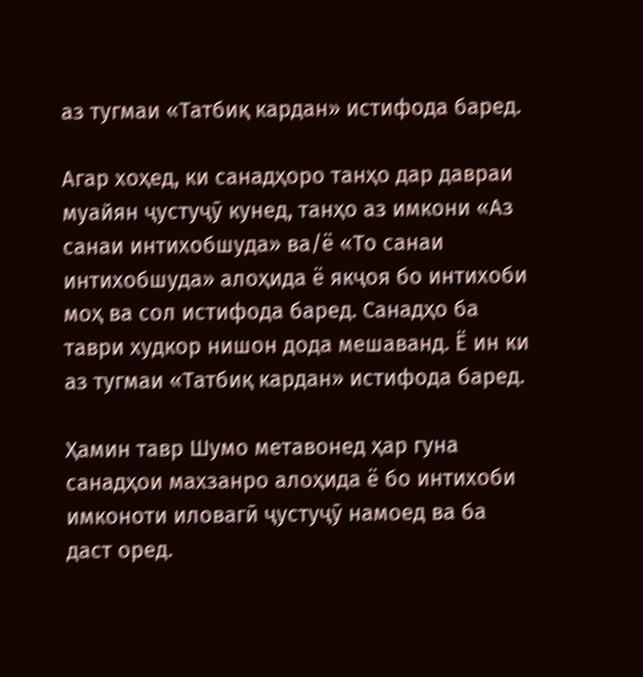аз тугмаи «Татбиқ кардан» истифода баред.

Агар хоҳед, ки санадҳоро танҳо дар давраи муайян ҷустуҷӯ кунед, танҳо аз имкони «Аз санаи интихобшуда» ва/ё «То санаи интихобшуда» алоҳида ё якҷоя бо интихоби моҳ ва сол истифода баред. Санадҳо ба таври худкор нишон дода мешаванд. Ё ин ки аз тугмаи «Татбиқ кардан» истифода баред.

Ҳамин тавр Шумо метавонед ҳар гуна санадҳои махзанро алоҳида ё бо интихоби имконоти иловагӣ ҷустуҷӯ намоед ва ба даст оред.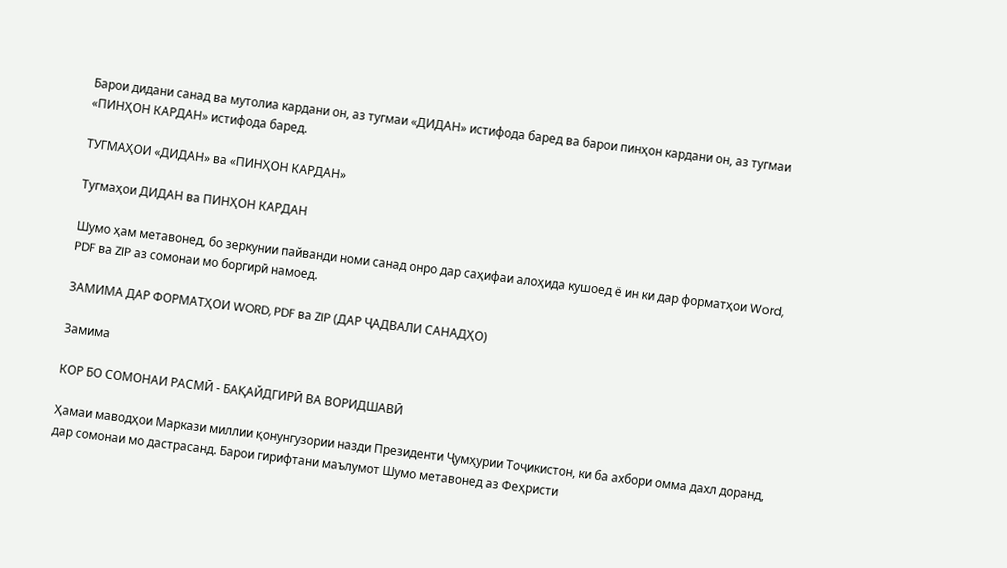Барои дидани санад ва мутолиа кардани он, аз тугмаи «ДИДАН» истифода баред ва барои пинҳон кардани он, аз тугмаи «ПИНҲОН КАРДАН» истифода баред.

ТУГМАҲОИ «ДИДАН» ва «ПИНҲОН КАРДАН»

Тугмаҳои ДИДАН ва ПИНҲОН КАРДАН

Шумо ҳам метавонед, бо зеркунии пайванди номи санад онро дар саҳифаи алоҳида кушоед ё ин ки дар форматҳои Word, PDF ва ZIP аз сомонаи мо боргирӣ намоед.

ЗАМИМА ДАР ФОРМАТҲОИ WORD, PDF ва ZIP (ДАР ҶАДВАЛИ САНАДҲО)

Замима

КОР БО СОМОНАИ РАСМӢ - БАҚАЙДГИРӢ ВА ВОРИДШАВӢ

Ҳамаи маводҳои Маркази миллии қонунгузории назди Президенти Ҷумҳурии Тоҷикистон, ки ба ахбори омма дахл доранд, дар сомонаи мо дастрасанд. Барои гирифтани маълумот Шумо метавонед аз Феҳристи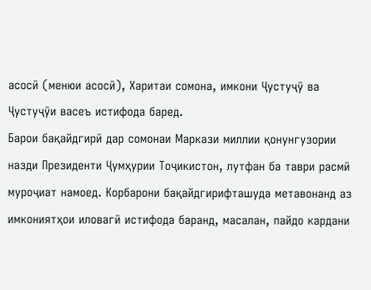асосӣ (менюи асосӣ), Харитаи сомона, имкони Ҷустуҷӯ ва Ҷустуҷӯи васеъ истифода баред.
Барои бақайдгирӣ дар сомонаи Маркази миллии қонунгузории назди Президенти Ҷумҳурии Тоҷикистон, лутфан ба таври расмӣ муроҷиат намоед. Корбарони бақайдгирифташуда метавонанд аз имкониятҳои иловагӣ истифода баранд, масалан, пайдо кардани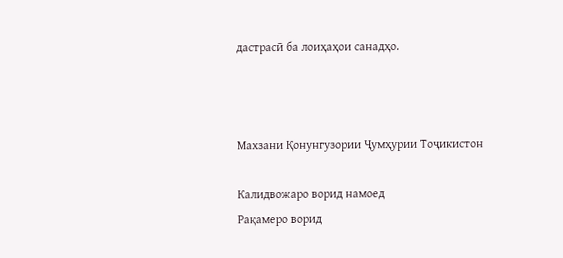дастрасӣ ба лоиҳаҳои санадҳо.



Махзани Қонунгузории Ҷумҳурии Тоҷикистон

Калидвожаро ворид намоед
Рақамеро ворид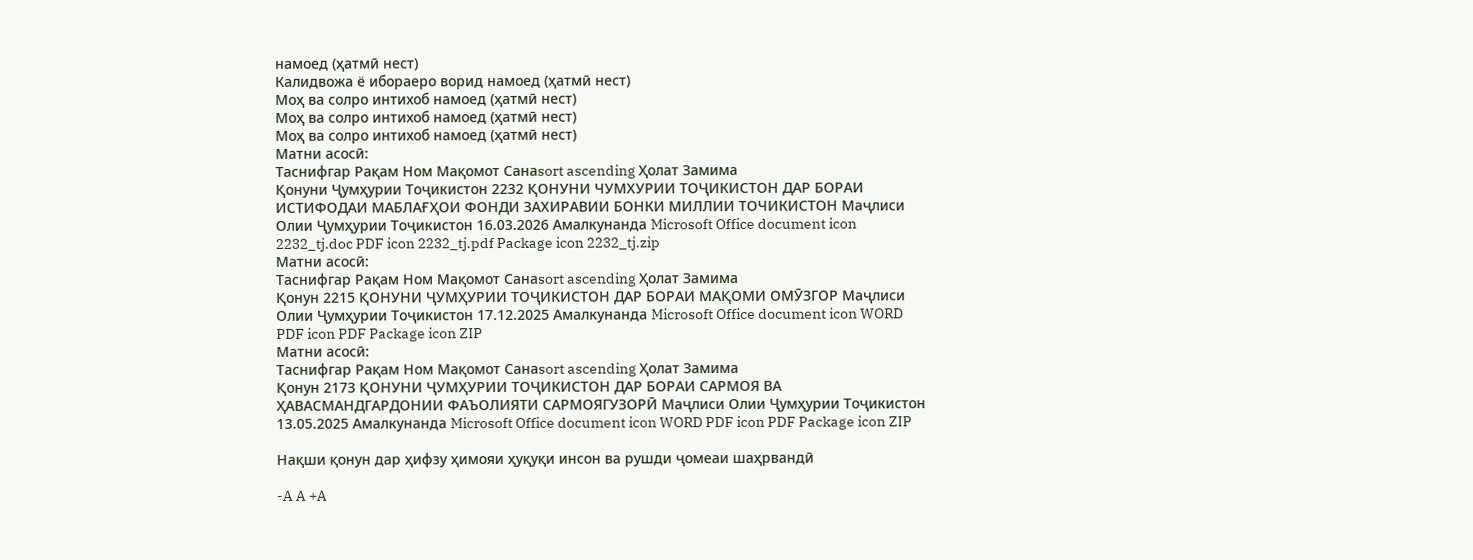намоед (ҳатмӣ нест)
Калидвожа ё ибораеро ворид намоед (ҳатмӣ нест)
Моҳ ва солро интихоб намоед (ҳатмӣ нест)
Моҳ ва солро интихоб намоед (ҳатмӣ нест)
Моҳ ва солро интихоб намоед (ҳатмӣ нест)
Матни асосӣ:
Таснифгар Рақам Ном Мақомот Санаsort ascending Ҳолат Замима
Қонуни Ҷумҳурии Тоҷикистон 2232 ҚОНУНИ ЧУМХУРИИ ТОҶИКИСТОН ДАР БОРАИ ИСТИФОДАИ МАБЛАҒҲОИ ФОНДИ ЗАХИРАВИИ БОНКИ МИЛЛИИ ТОЧИКИСТОН Маҷлиси Олии Ҷумҳурии Тоҷикистон 16.03.2026 Амалкунанда Microsoft Office document icon 2232_tj.doc PDF icon 2232_tj.pdf Package icon 2232_tj.zip
Матни асосӣ:
Таснифгар Рақам Ном Мақомот Санаsort ascending Ҳолат Замима
Қонун 2215 ҚОНУНИ ҶУМҲУРИИ ТОҶИКИСТОН ДАР БОРАИ МАҚОМИ ОМӮЗГОР Маҷлиси Олии Ҷумҳурии Тоҷикистон 17.12.2025 Амалкунанда Microsoft Office document icon WORD PDF icon PDF Package icon ZIP
Матни асосӣ:
Таснифгар Рақам Ном Мақомот Санаsort ascending Ҳолат Замима
Қонун 2173 ҚОНУНИ ҶУМҲУРИИ ТОҶИКИСТОН ДАР БОРАИ САРМОЯ ВА ҲАВАСМАНДГАРДОНИИ ФАЪОЛИЯТИ САРМОЯГУЗОРӢ Маҷлиси Олии Ҷумҳурии Тоҷикистон 13.05.2025 Амалкунанда Microsoft Office document icon WORD PDF icon PDF Package icon ZIP

Нақши қонун дар ҳифзу ҳимояи ҳуқуқи инсон ва рушди ҷомеаи шаҳрвандӣ

-A A +A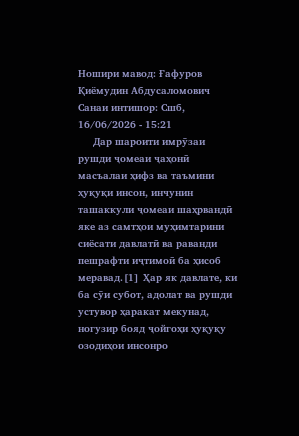Ношири мавод: Ғафуров Қиёмудин Абдусаломович Санаи интишор: Сшб, 16/06/2026 - 15:21
     Дар шароити имрӯзаи рушди ҷомеаи ҷаҳонӣ масъалаи ҳифз ва таъмини ҳуқуқи инсон, инчунин ташаккули ҷомеаи шаҳрвандӣ яке аз самтҳои муҳимтарини сиёсати давлатӣ ва раванди пешрафти иҷтимоӣ ба ҳисоб меравад.[1] Ҳар як давлате, ки ба сӯи субот, адолат ва рушди устувор ҳаракат мекунад, ногузир бояд ҷойгоҳи ҳуқуқу озодиҳои инсонро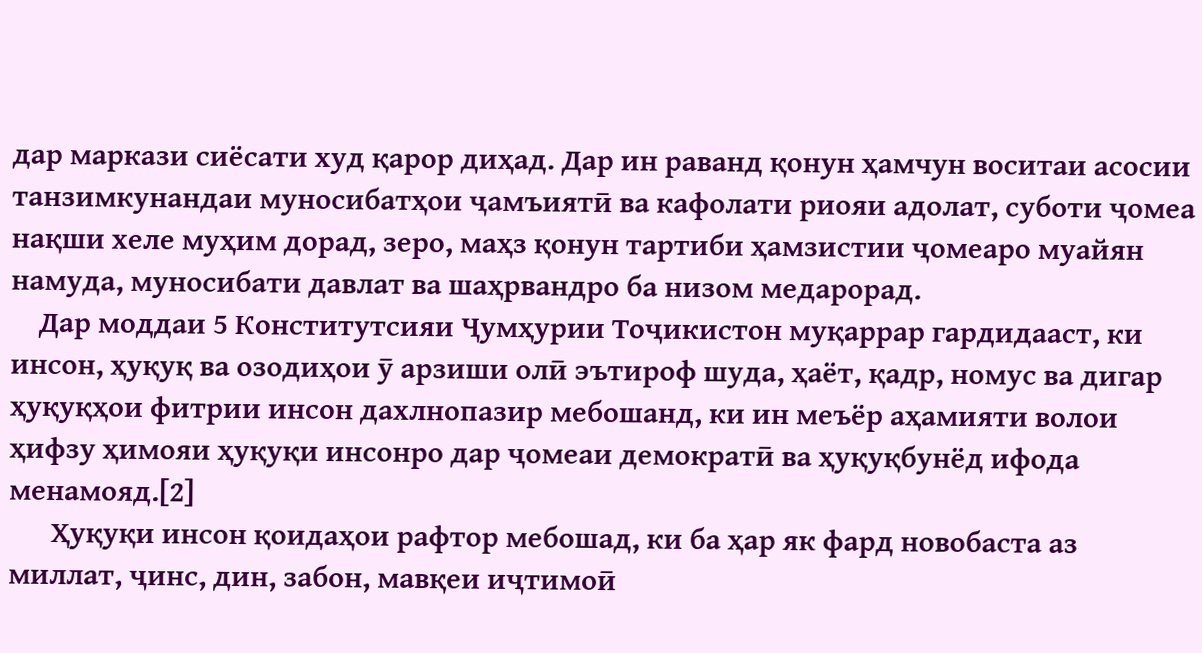дар маркази сиёсати худ қарор диҳад. Дар ин раванд қонун ҳамчун воситаи асосии танзимкунандаи муносибатҳои ҷамъиятӣ ва кафолати риояи адолат, суботи ҷомеа нақши хеле муҳим дорад, зеро, маҳз қонун тартиби ҳамзистии ҷомеаро муайян намуда, муносибати давлат ва шаҳрвандро ба низом медарорад.
    Дар моддаи 5 Конститутсияи Ҷумҳурии Тоҷикистон муқаррар гардидааст, ки инсон, ҳуқуқ ва озодиҳои ӯ арзиши олӣ эътироф шуда, ҳаёт, қадр, номус ва дигар ҳуқуқҳои фитрии инсон дахлнопазир мебошанд, ки ин меъёр аҳамияти волои ҳифзу ҳимояи ҳуқуқи инсонро дар ҷомеаи демократӣ ва ҳуқуқбунёд ифода менамояд.[2]
      Ҳуқуқи инсон қоидаҳои рафтор мебошад, ки ба ҳар як фард новобаста аз миллат, ҷинс, дин, забон, мавқеи иҷтимоӣ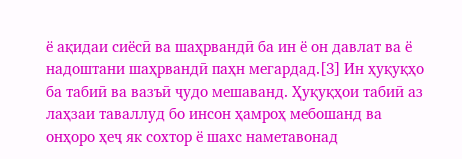ё ақидаи сиёсӣ ва шаҳрвандӣ ба ин ё он давлат ва ё надоштани шаҳрвандӣ паҳн мегардад.[3] Ин ҳуқуқҳо ба табиӣ ва вазъӣ ҷудо мешаванд. Ҳуқуқҳои табиӣ аз лаҳзаи таваллуд бо инсон ҳамроҳ мебошанд ва онҳоро ҳеҷ як сохтор ё шахс наметавонад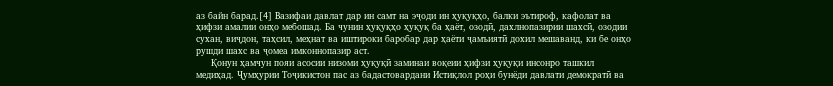аз байн барад.[4] Вазифаи давлат дар ин самт на эҷоди ин ҳуқуқҳо, балки эътироф, кафолат ва ҳифзи амалии онҳо мебошад. Ба чунин ҳуқуқҳо ҳуқуқ ба ҳаёт, озодӣ, дахлнопазирии шахсӣ, озодии сухан, виҷдон, таҳсил, меҳнат ва иштироки баробар дар ҳаёти ҷамъиятӣ дохил мешаванд, ки бе онҳо рушди шахс ва ҷомеа имконнопазир аст.
     Қонун ҳамчун пояи асосии низоми ҳуқуқӣ заминаи воқеии ҳифзи ҳуқуқи инсонро ташкил медиҳад. Ҷумҳурии Тоҷикистон пас аз бадастовардани Истиқлол роҳи бунёди давлати демократӣ ва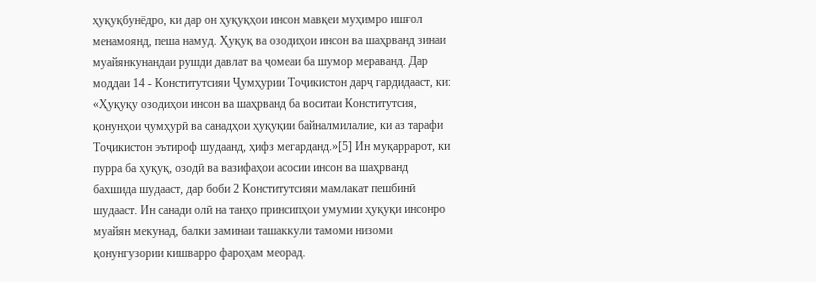ҳуқуқбунёдро, ки дар он ҳуқуқҳои инсон мавқеи муҳимро ишғол менамоянд, пеша намуд. Ҳуқуқ ва озодиҳои инсон ва шаҳрванд зинаи муайянкунандаи рушди давлат ва ҷомеаи ба шумор мераванд. Дар моддаи 14 - Конститутсияи Ҷумҳурии Тоҷикистон дарҷ гардидааст, ки: «Ҳуқуқу озодиҳои инсон ва шаҳрванд ба воситаи Конститутсия, қонунҳои ҷумҳурӣ ва санадҳои ҳуқуқии байналмилалие, ки аз тарафи Тоҷикистон эътироф шудаанд, ҳифз мегарданд.»[5] Ин муқаррарот, ки пурра ба ҳуқуқ, озодӣ ва вазифаҳои асосии инсон ва шаҳрванд бахшида шудааст, дар боби 2 Конститутсияи мамлакат пешбинӣ шудааст. Ин санади олӣ на танҳо принсипҳои умумии ҳуқуқи инсонро муайян мекунад, балки заминаи ташаккули тамоми низоми қонунгузории кишварро фароҳам меорад.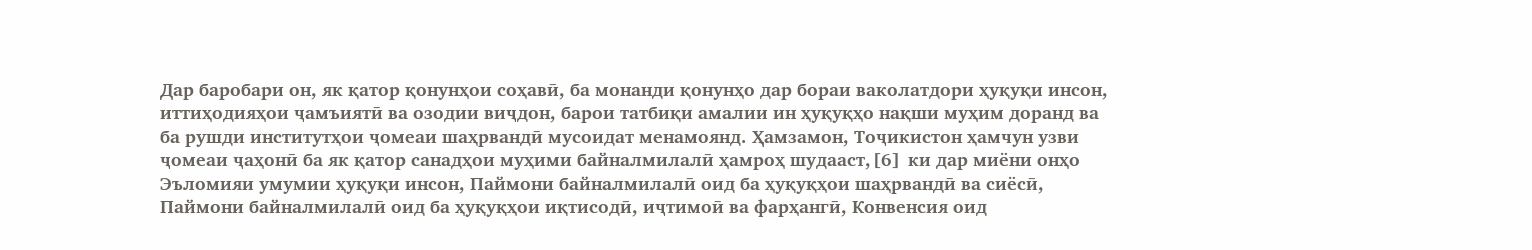Дар баробари он, як қатор қонунҳои соҳавӣ, ба монанди қонунҳо дар бораи ваколатдори ҳуқуқи инсон, иттиҳодияҳои ҷамъиятӣ ва озодии виҷдон, барои татбиқи амалии ин ҳуқуқҳо нақши муҳим доранд ва ба рушди институтҳои ҷомеаи шаҳрвандӣ мусоидат менамоянд. Ҳамзамон, Тоҷикистон ҳамчун узви ҷомеаи ҷаҳонӣ ба як қатор санадҳои муҳими байналмилалӣ ҳамроҳ шудааст,[6] ки дар миёни онҳо Эъломияи умумии ҳуқуқи инсон, Паймони байналмилалӣ оид ба ҳуқуқҳои шаҳрвандӣ ва сиёсӣ, Паймони байналмилалӣ оид ба ҳуқуқҳои иқтисодӣ, иҷтимоӣ ва фарҳангӣ, Конвенсия оид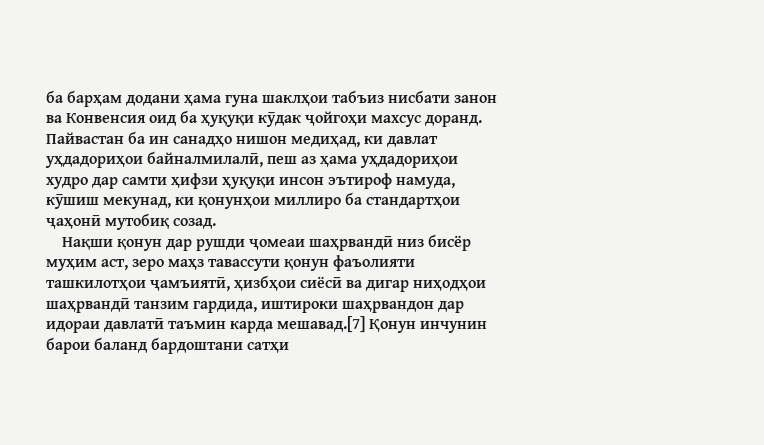ба барҳам додани ҳама гуна шаклҳои табъиз нисбати занон ва Конвенсия оид ба ҳуқуқи кӯдак ҷойгоҳи махсус доранд. Пайвастан ба ин санадҳо нишон медиҳад, ки давлат уҳдадориҳои байналмилалӣ, пеш аз ҳама уҳдадориҳои худро дар самти ҳифзи ҳуқуқи инсон эътироф намуда, кӯшиш мекунад, ки қонунҳои миллиро ба стандартҳои ҷаҳонӣ мутобиқ созад.
    Нақши қонун дар рушди ҷомеаи шаҳрвандӣ низ бисёр муҳим аст, зеро маҳз тавассути қонун фаъолияти ташкилотҳои ҷамъиятӣ, ҳизбҳои сиёсӣ ва дигар ниҳодҳои шаҳрвандӣ танзим гардида, иштироки шаҳрвандон дар идораи давлатӣ таъмин карда мешавад.[7] Қонун инчунин барои баланд бардоштани сатҳи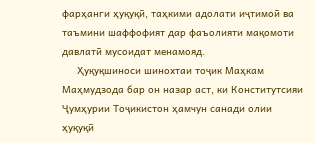фарҳанги ҳуқуқӣ, таҳкими адолати иҷтимоӣ ва таъмини шаффофият дар фаъолияти мақомоти давлатӣ мусоидат менамояд.
     Ҳуқуқшиноси шинохтаи тоҷик Маҳкам Маҳмудзода бар он назар аст, ки Конститутсияи Ҷумҳурии Тоҷикистон ҳамчун санади олии ҳуқуқӣ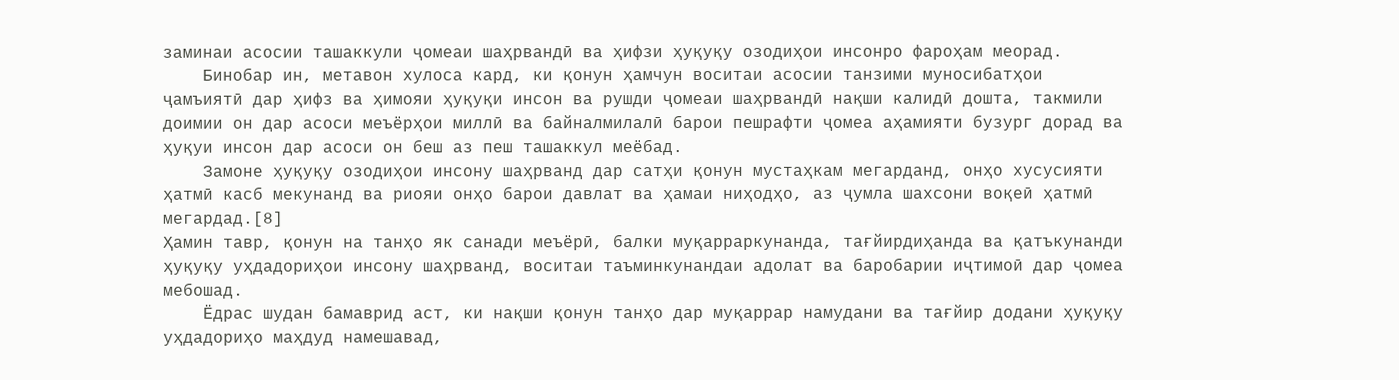заминаи асосии ташаккули ҷомеаи шаҳрвандӣ ва ҳифзи ҳуқуқу озодиҳои инсонро фароҳам меорад.
    Бинобар ин, метавон хулоса кард, ки қонун ҳамчун воситаи асосии танзими муносибатҳои ҷамъиятӣ дар ҳифз ва ҳимояи ҳуқуқи инсон ва рушди ҷомеаи шаҳрвандӣ нақши калидӣ дошта, такмили доимии он дар асоси меъёрҳои миллӣ ва байналмилалӣ барои пешрафти ҷомеа аҳамияти бузург дорад ва ҳуқуи инсон дар асоси он беш аз пеш ташаккул меёбад.
    Замоне ҳуқуқу озодиҳои инсону шаҳрванд дар сатҳи қонун мустаҳкам мегарданд, онҳо хусусияти ҳатмӣ касб мекунанд ва риояи онҳо барои давлат ва ҳамаи ниҳодҳо, аз ҷумла шахсони воқеӣ ҳатмӣ мегардад.[8]
Ҳамин тавр, қонун на танҳо як санади меъёрӣ, балки муқарраркунанда, тағйирдиҳанда ва қатъкунанди ҳуқуқу уҳдадориҳои инсону шаҳрванд, воситаи таъминкунандаи адолат ва баробарии иҷтимоӣ дар ҷомеа мебошад.
    Ёдрас шудан бамаврид аст, ки нақши қонун танҳо дар муқаррар намудани ва тағйир додани ҳуқуқу уҳдадориҳо маҳдуд намешавад,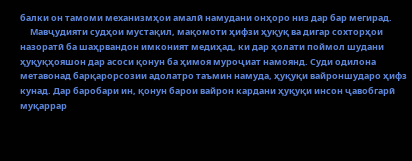балки он тамоми механизмҳои амалӣ намудани онҳоро низ дар бар мегирад.
     Мавҷудияти судҳои мустақил, мақомоти ҳифзи ҳуқуқ ва дигар сохторҳои назоратӣ ба шаҳрвандон имконият медиҳад, ки дар ҳолати поймол шудани ҳуқуқҳояшон дар асоси қонун ба ҳимоя муроҷиат намоянд. Суди одилона метавонад барқарорсозии адолатро таъмин намуда, ҳуқуқи вайроншударо ҳифз кунад. Дар баробари ин, қонун барои вайрон кардани ҳуқуқи инсон ҷавобгарӣ муқаррар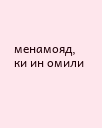менамояд, ки ин омили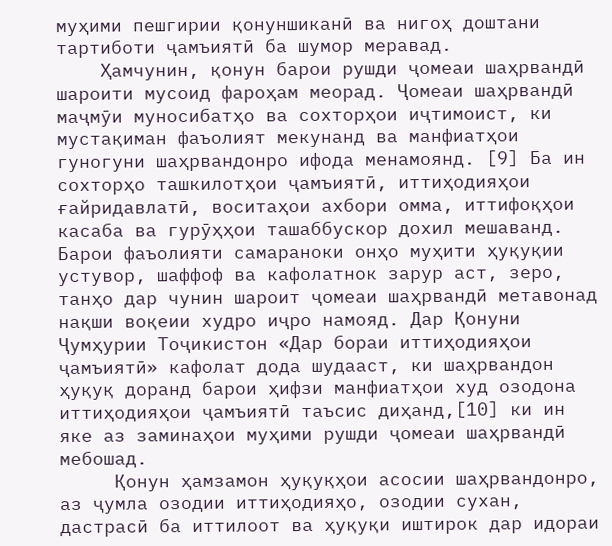муҳими пешгирии қонуншиканӣ ва нигоҳ доштани тартиботи ҷамъиятӣ ба шумор меравад.
    Ҳамчунин, қонун барои рушди ҷомеаи шаҳрвандӣ шароити мусоид фароҳам меорад. Ҷомеаи шаҳрвандӣ маҷмӯи муносибатҳо ва сохторҳои иҷтимоист, ки мустақиман фаъолият мекунанд ва манфиатҳои гуногуни шаҳрвандонро ифода менамоянд. [9] Ба ин сохторҳо ташкилотҳои ҷамъиятӣ, иттиҳодияҳои ғайридавлатӣ, воситаҳои ахбори омма, иттифоқҳои касаба ва гурӯҳҳои ташаббускор дохил мешаванд. Барои фаъолияти самараноки онҳо муҳити ҳуқуқии устувор, шаффоф ва кафолатнок зарур аст, зеро, танҳо дар чунин шароит ҷомеаи шаҳрвандӣ метавонад нақши воқеии худро иҷро намояд. Дар Қонуни Ҷумҳурии Тоҷикистон «Дар бораи иттиҳодияҳои ҷамъиятӣ» кафолат дода шудааст, ки шаҳрвандон ҳуқуқ доранд барои ҳифзи манфиатҳои худ озодона иттиҳодияҳои ҷамъиятӣ таъсис диҳанд,[10] ки ин яке аз заминаҳои муҳими рушди ҷомеаи шаҳрвандӣ мебошад.
     Қонун ҳамзамон ҳуқуқҳои асосии шаҳрвандонро, аз ҷумла озодии иттиҳодияҳо, озодии сухан, дастрасӣ ба иттилоот ва ҳуқуқи иштирок дар идораи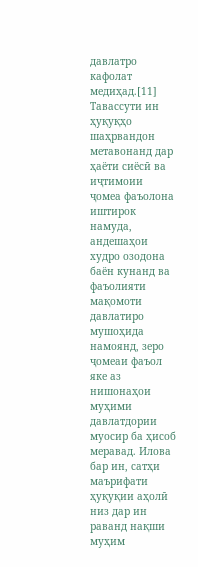давлатро кафолат медиҳад.[11] Тавассути ин ҳуқуқҳо шаҳрвандон метавонанд дар ҳаёти сиёсӣ ва иҷтимоии ҷомеа фаъолона иштирок намуда, андешаҳои худро озодона баён кунанд ва фаъолияти мақомоти давлатиро мушоҳида намоянд, зеро ҷомеаи фаъол яке аз нишонаҳои муҳими давлатдории муосир ба ҳисоб меравад. Илова бар ин, сатҳи маърифати ҳуқуқии аҳолӣ низ дар ин раванд нақши муҳим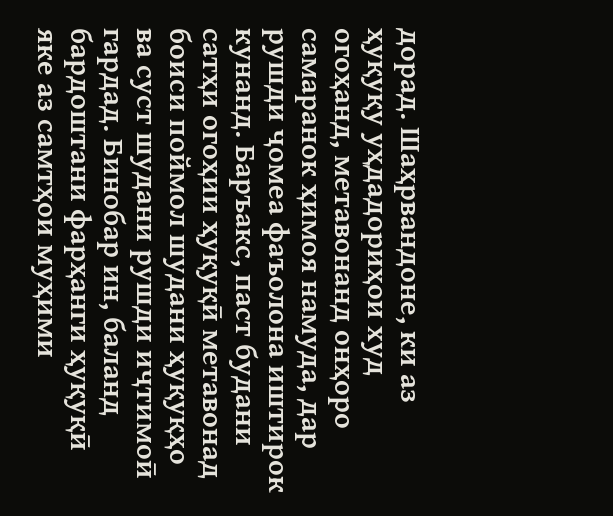дорад. Шаҳрвандоне, ки аз ҳуқуқу уҳдадориҳои худ огоҳанд, метавонанд онҳоро самаранок ҳимоя намуда, дар рушди ҷомеа фаъолона иштирок кунанд. Баръакс, паст будани сатҳи огоҳии ҳуқуқӣ метавонад боиси поймол шудани ҳуқуқҳо ва суст шудани рушди иҷтимоӣ гардад. Бинобар ин, баланд бардоштани фарҳанги ҳуқуқӣ яке аз самтҳои муҳими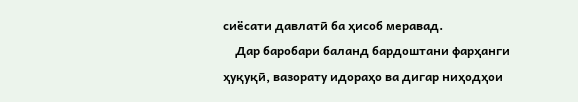сиёсати давлатӣ ба ҳисоб меравад.
    Дар баробари баланд бардоштани фарҳанги ҳуқуқӣ, вазорату идораҳо ва дигар ниҳодҳои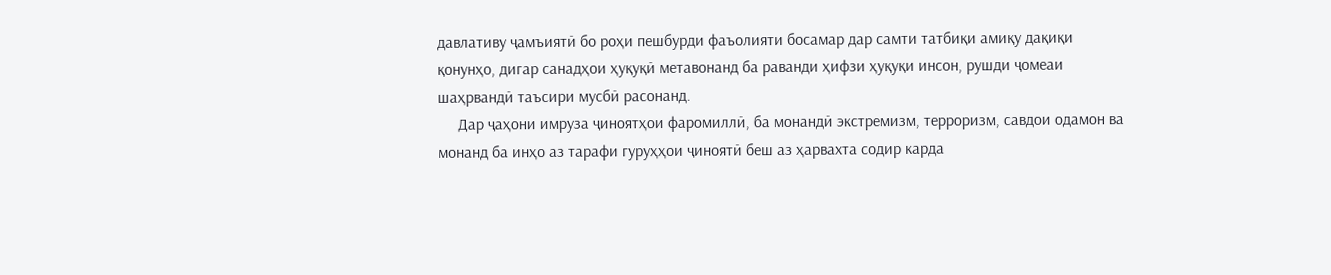давлативу ҷамъиятӣ бо роҳи пешбурди фаъолияти босамар дар самти татбиқи амиқу дақиқи қонунҳо, дигар санадҳои ҳуқуқӣ метавонанд ба раванди ҳифзи ҳуқуқи инсон, рушди ҷомеаи шаҳрвандӣ таъсири мусбӣ расонанд.
     Дар ҷаҳони имруза ҷиноятҳои фаромиллӣ, ба монандӣ экстремизм, терроризм, савдои одамон ва монанд ба инҳо аз тарафи гуруҳҳои ҷиноятӣ беш аз ҳарвахта содир карда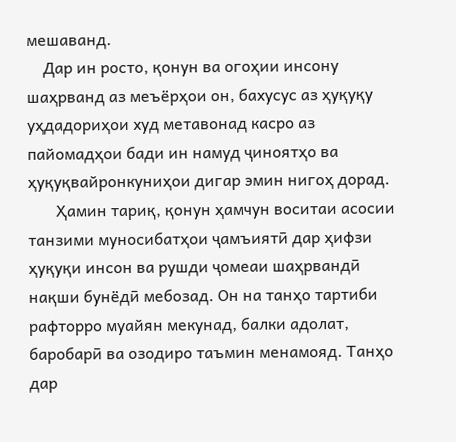мешаванд.
    Дар ин росто, қонун ва огоҳии инсону шаҳрванд аз меъёрҳои он, бахусус аз ҳуқуқу уҳдадориҳои худ метавонад касро аз пайомадҳои бади ин намуд ҷиноятҳо ва ҳуқуқвайронкуниҳои дигар эмин нигоҳ дорад.
       Ҳамин тариқ, қонун ҳамчун воситаи асосии танзими муносибатҳои ҷамъиятӣ дар ҳифзи ҳуқуқи инсон ва рушди ҷомеаи шаҳрвандӣ нақши бунёдӣ мебозад. Он на танҳо тартиби рафторро муайян мекунад, балки адолат, баробарӣ ва озодиро таъмин менамояд. Танҳо дар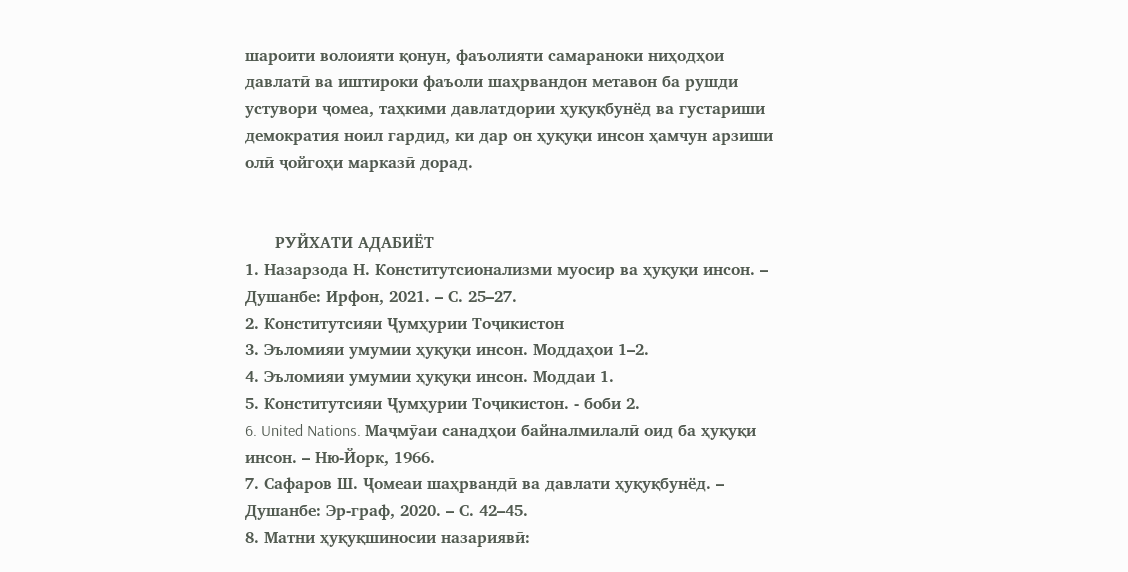шароити волоияти қонун, фаъолияти самараноки ниҳодҳои давлатӣ ва иштироки фаъоли шаҳрвандон метавон ба рушди устувори ҷомеа, таҳкими давлатдории ҳуқуқбунёд ва густариши демократия ноил гардид, ки дар он ҳуқуқи инсон ҳамчун арзиши олӣ ҷойгоҳи марказӣ дорад.


      РУЙХАТИ АДАБИЁТ
1. Назарзода Н. Конститутсионализми муосир ва ҳуқуқи инсон. – Душанбе: Ирфон, 2021. – С. 25–27.
2. Конститутсияи Ҷумҳурии Тоҷикистон
3. Эъломияи умумии ҳуқуқи инсон. Моддаҳои 1–2.
4. Эъломияи умумии ҳуқуқи инсон. Моддаи 1.
5. Конститутсияи Ҷумҳурии Тоҷикистон. - боби 2.
6. United Nations. Маҷмӯаи санадҳои байналмилалӣ оид ба ҳуқуқи инсон. – Ню-Йорк, 1966.
7. Сафаров Ш. Ҷомеаи шаҳрвандӣ ва давлати ҳуқуқбунёд. – Душанбе: Эр-граф, 2020. – С. 42–45.
8. Матни ҳуқуқшиносии назариявӣ: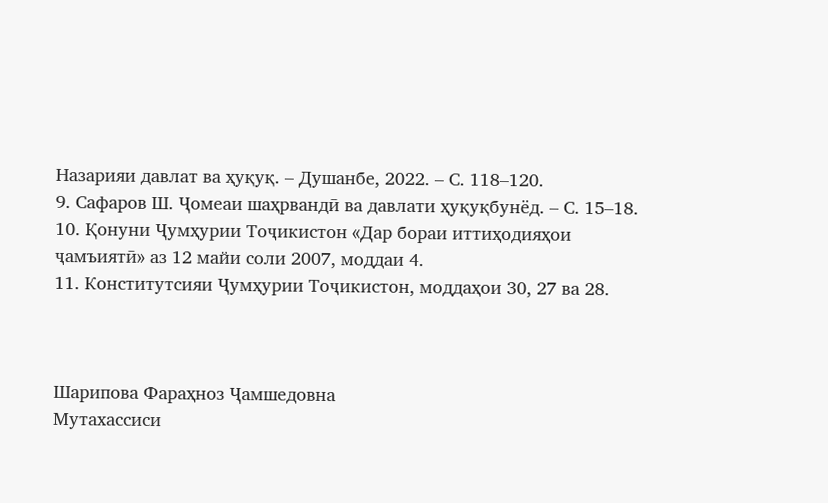Назарияи давлат ва ҳуқуқ. – Душанбе, 2022. – С. 118–120.
9. Сафаров Ш. Ҷомеаи шаҳрвандӣ ва давлати ҳуқуқбунёд. – С. 15–18.
10. Қонуни Ҷумҳурии Тоҷикистон «Дар бораи иттиҳодияҳои ҷамъиятӣ» аз 12 майи соли 2007, моддаи 4.
11. Конститутсияи Ҷумҳурии Тоҷикистон, моддаҳои 30, 27 ва 28.



Шарипова Фараҳноз Ҷамшедовна
Мутахассиси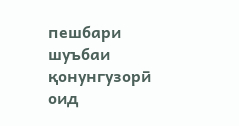пешбари шуъбаи қонунгузорӣ оид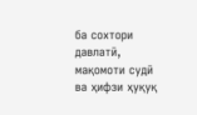ба сохтори давлатӣ, мақомоти судӣ ва ҳифзи ҳуқуқ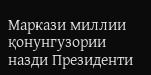Маркази миллии қонунгузории назди Президенти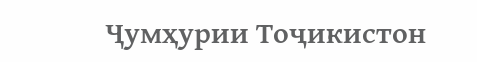Ҷумҳурии Тоҷикистон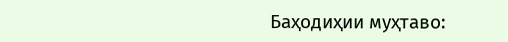Баҳодиҳии муҳтаво: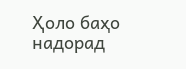Ҳоло баҳо надорад